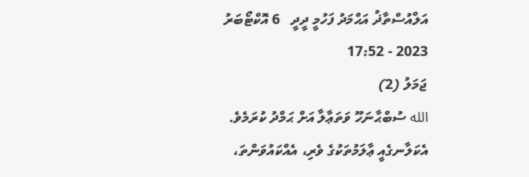އަލްއުސްތާޛު އަޙްމަދު ފަހުމީ ދީދީ   6 އޮކްޓޯބަރު 2023 - 17:52
ޖަމަލު (2)
الله ސުބްޙާނަހޫ ވަތަޢާލާ އަށް ޙަމްދު ކުރަމެވެ. އެކަލާނގެއީ ޢާލަމުތަކުގެ ވެރި، އެއްކައުވަންތަ،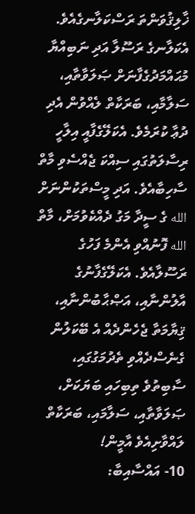ޚާލިޤުވަންތަ ރަސްކަލާނގެއެވެ. އެކަލާނގެ ރަސޫލާ އަދި ނަބިއްޔާ މުޙައްމަދުގެފާނަށް ޞަލަވާތާއި، ސަލާމާއި، ބަރަކާތް ލެއްވުން އެދި ދުޢާ ކުރަމެވެ. އެކަލޭގެފާއީ އިލާހީ ރިސާލަތުގައި ސިއްކަ ޖެއްސެވި މާތް ސާހިބާއެވެ. އަދި މީސްތަކުންނަށް الله ގެ ސީދާ މަގު ދެއްކެވުމަށް، މާތް الله ފޮނުއްވި އެންމެ ފަހުގެ ރަސޫލާއެވެ. އެކަލޭގެފާނުގެ އާލުންނާއި، އަޞްޙާބުންނާއި، ޤިޔާމަތާ ޖެހެންދެއް އެ ބޭކަލުން ގެނެސްދެއްވި ތެދުމަގުގައި، ސާބިތުވެ ތިބިހައި ބަޔަކަށް، ޞަލަވާތާއި، ސަލާމައި، ބަރަކާތް ލައްވާށިއެވެ އާމީން!
10- އައްސާއިބާ: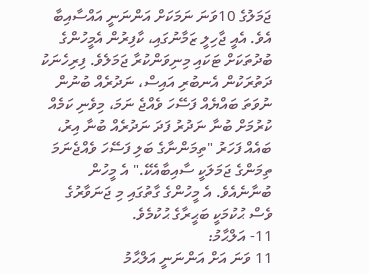ޖަމަލުގެ 10ވަނަ ނަމަކަށް އަންނަނީ އައްސާއިބާ އެވެ. އެއީ ޖާހިލީ ޒަމާނުގައި، ކާފިރުން އެމީހުންގެ ބުދުތަކަށް ޓަކައި މިނިވަންކުރާ ޖަމަލެވެ. ފިރިހެނަކު ދަތުރަކުން އެނބުރި އައިސް، ނަދުރެއް ބުނުން ނުވަތަ ބައްޔެއް ފަސޭހަ ވެއްޖެ ނަމަ، މިވެނި ކަމެއް ކުރުމަށް ބުނާ ނަދުރު ފަދަ ނަދުރެއް ބުނާ އިރު، ބައެއް ފަހަރު "ތިމަންނާގެ ބަލި ފަސޭހަ ވެއްޖެނަމަ ތިމަންގެ ޖަމަލަކީ ސާއިބާއެކޭ." އެ މީހުން ބުނާނެއެވެ. އެ މީހުންގެ ގާތުގައި މި ޖަނަވާރުގެ ވެސް ޙުކުމަކީ ބަޙީރާގެ ޙުކުމެވެ.
11- އަލްޙާމު:
11 ވަނަ އަށް އަންނަނީ އަލްޙާމު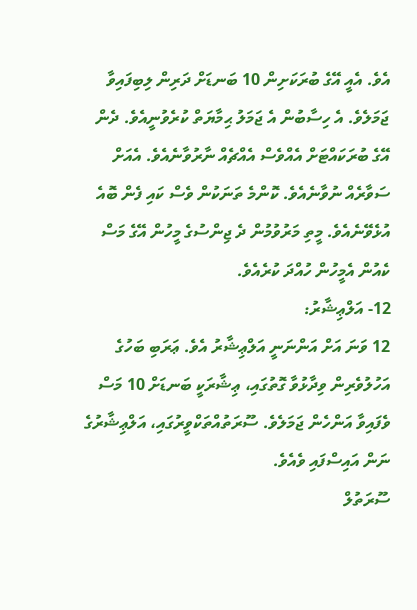އެވެ. އެއީ އޭގެ ބުރަކަށިން 10 ބަނޑަށް ދަރިން ލިބިފައިވާ ޖަމަލެވެ. އެ ހިސާބުން އެ ޖަމަލު ޙިމާޔަތް ކުރެވުނީއެވެ. ދެން އޭގެ ބުރަކައްޓަށް އެއްވެސް އެއްޗެއް ނާރުވާނެއެވެ. އެއަށް ސަވާރެއް ނުވާނެއެވެ. ކޮންމެ ތަނަކުން ވެސް ކައި ފެން ބޮއެ އުޅެވޭނެއެވެ. މީތި މަރުވުމުން ދެ ޖިންސުގެ މީހުން އޭގެ މަސް ކެއުން އެމީހުން ހުއްދަ ކުރެއެވެ.
12- އަލްޢިޝާރު:
12 ވަނަ އަށް އަންނަނީ އަލްޢިޝާރު އެވެ. ޢަރަބި ބަހުގެ އަހުލުވެރިން ވިދާޅުވާ ގޮތުގައި، ޢިޝާރަކީ ބަނޑަށް 10 މަސް ވެފައިވާ އަންހެން ޖަމަލެވެ. ސޫރަތުއްތަކްވީރުގައި، އަލްޢިޝާރުގެ ނަން އައިސްފައި ވެއެވެ.
ސޫރަތުލް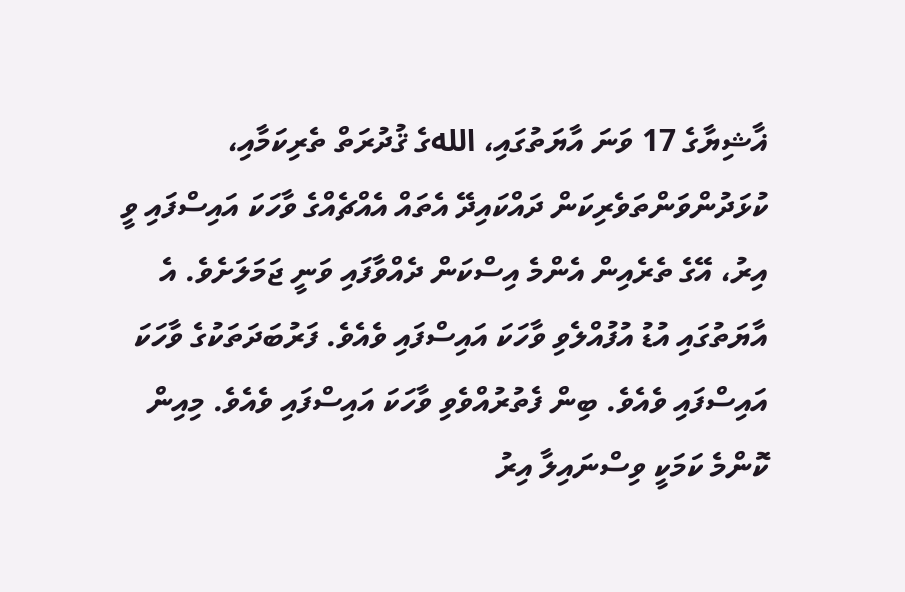ޣާޝިޔާގެ 17 ވަނަ އާޔަތުގައި، اللهގެ ޤުދުރަތް ތެރިކަމާއި، ކުޅަދުންވަންތަވެރިކަން ދައްކައިދޭ އެތައް އެއްޗެއްގެ ވާހަކަ އައިސްފައި ވީ އިރު، އޭގެ ތެރެއިން އެންމެ އިސްކަން ދެއްވާފައި ވަނީ ޖަމަލަށެވެ. އެ އާޔަތުގައި އުޑު އުފުއްލެވި ވާހަކަ އައިސްފައި ވެއެވެ. ފަރުބަދަތަކުގެ ވާހަކަ އައިސްފައި ވެއެވެ. ބިން ފެތުރުއްވެވި ވާހަކަ އައިސްފައި ވެއެވެ. މިއިން ކޮންމެ ކަމަކީ ވިސްނައިލާ އިރު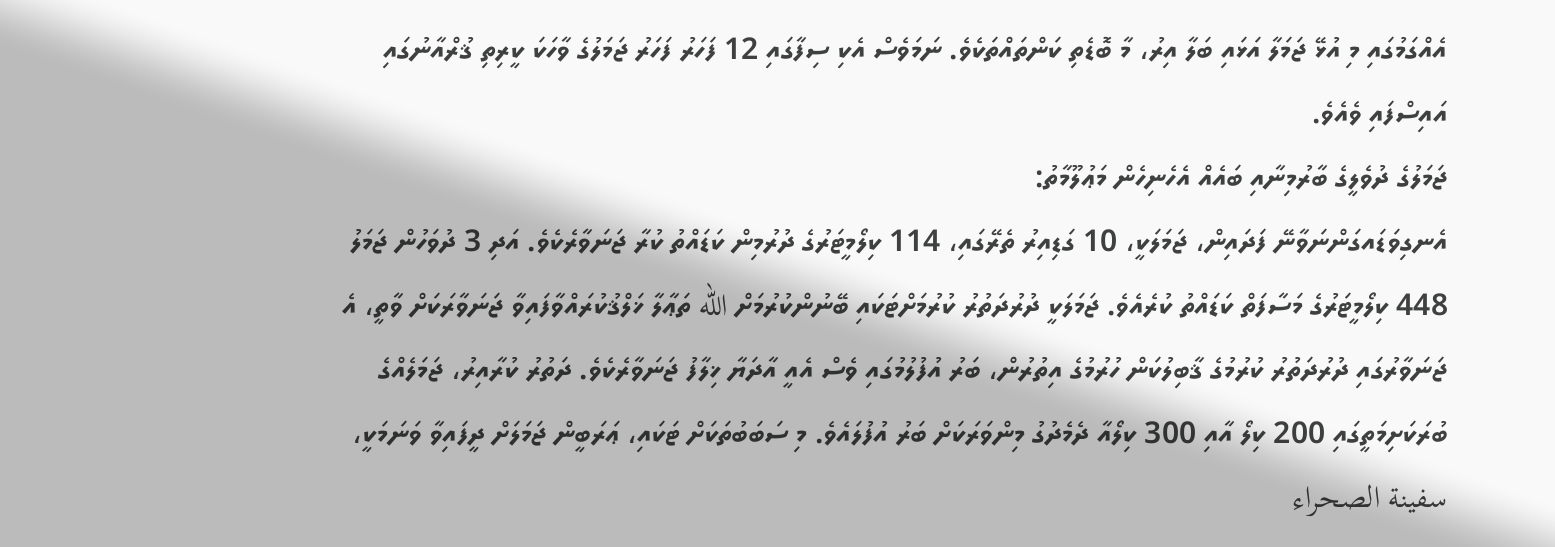އެއްގަމުގައި މި އުޅޭ ޖަމަލާ އަޅައި ބަލާ އިރު، މާ ބޮޑެތި ކަންތައްތަކެވެ. ނަމަވެސް އެކި ސިފާގައި 12 ފަހަރު ފަހަރު ޖަމަލުގެ ވާހަކަ ކީރިތި ޤުރްއާނުގައި އައިސްފައި ވެއެވެ.
ޖަމަލުގެ ދުވެލީގެ ބާރުމިނާއި ބައެއް އެހެނިހެން މަޢުލޫމާތު:
އެނގިވަޑައގަންނަވާނޭ ފަދައިން، ޖަމަލަކީ، 10 ގަޑިއިރު ތެރޭގައި، 114 ކިލޯމީޓަރުގެ ދުރުމިން ކަޑައްތު ކުރާ ޖަނަވާރެކެވެ. އަދި 3 ދުވަހުން ޖަމަލު 448 ކިލޯމީޓަރުގެ މަސާފަތް ކަޑައްތު ކުރެއެވެ. ޖަމަލަކީ ދުރުދަތުރު ކުރުމަށްޓަކައި ބޭނުންކުރުމަށް الله ތަޢާލާ ޚަލްޤުކުރައްވާފައިވާ ޖަނަވާރަކަށް ވާތީ، އެ ޖަނަވާރުގައި ދުރުދަތުރު ކުރުމުގެ ޤާބިލުކަން ހުރުމުގެ އިތުރުން، ބަރު އުފުލުމުގައި ވެސް އެއީ އާދަޔާ ޚިލާފު ޖަނަވާރެކެވެ. ދަތުރު ކުރާއިރު، ޖަމަލެއްގެ ބުރަކަށިމަތީގައި 200 ކިލޯ އާއި 300 ކިލޯއާ ދެމެދުގު މިންވަރަކަށް ބަރު އުފުލައެވެ. މި ސަބަބުތަކަށް ޓަކައި، ޢަރަބީން ޖަމަލަށް ދީފައިވާ ވަނަމަކީ، سفينة الصحراء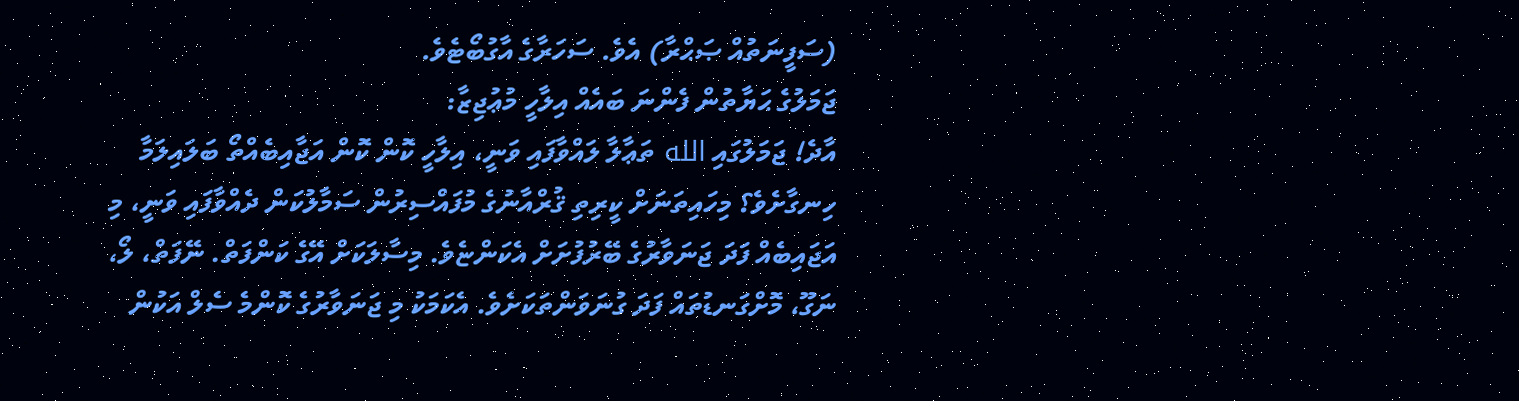(ސަފީނަތުއް ޞަޙްރާ) އެވެ. ސަހަރާގެ އާގުބޯޓެވެ.
ޖަމަލުގެ ޙަޔާތުން ފެންނަ ބައެއް އިލާހީ މުޢުޖިޒާ:
އާދެ! ޖަމަލުގައި الله ތަޢާލާ ލައްވާފައި ވަނީ، އިލާހީ ކޮން ކޮން އަޖާއިބެއްތޯ ބަލައިލަމާ ހިނގާށެވެ؟ މިހައިތަނަށް ކީރިތި ޤުރްއާނުގެ މުފައްސިރުން ސަމާލުކަން ދެއްވާފައި ވަނީ، މި އަޖައިބެއް ފަދަ ޖަނަވާރުގެ ބޭރުފުށަށް އެކަންޏެވެ. މިސާލަކަށް އޭގެ ކަންފަތް. ނޭފަތް، ލޯ، ނަގޫ، މޮށްގަނޑުތައް ފަދަ ގުނަވަންތަކަށެވެ. އެކަމަކު މި ޖަނަވާރުގެ ކޮންމެ ސެލް އަކުން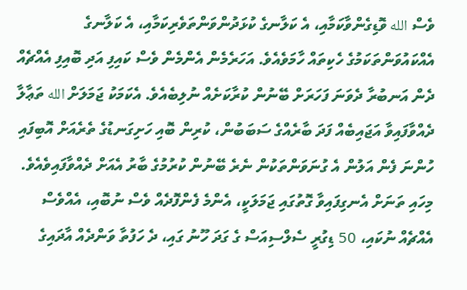ވެސް الله ވޮޑިގެންވާކަމާއި، އެ ކަލާނގެ ކުޅަދުންވަންތަވެރިކަމާއި، އެ ކަލާނގެ އެއްކައުވަންތަކަމުގެ ހެކިތައް ހާމަވެއެވެ. އަހަރެމެން އެންމެން ވެސް ކައިފި އަދި ބޮއިފި އެއްޗެއް ދެން އަނބުރާ ދެވަނަ ފަހަރަށް ބޭނުން ކުރާކަށެއް ނުލިބެއެވެ. އެކަމަކު ޖަމަލަށް الله ތަޢާލާ ދެއްވާފައިވާ އަޖައިބެއް ފަދަ ބާރެއްގެ ސަބަބުން، ކުރިން ބޮއި ހަށިގަނޑުގެ ތެރެއަށް އޮބިފައި ހުންނަ ފެން އަލުން އެ ގުނަވަންތަކުން ނެރެ ބޭނުން ކުރުމުގެ ބާރު އެއަށް ދެއްވާފައިވެއެވެ.
މިހައި ތަނަށް އެނގިފައިވާ ގޮތުގައި ޖަމަލަކީ، އެންމެ ފެންފޮދެއް ވެސް ނުބޮއި، އެއްވެސް އެއްޗެއް ނުކައި، 50 ޑިގުރީ ސެލްސިއަސް ގެ ގަދަ ހޫނު ގައި، ދެ ހަފުތާ ވަންދެއް އާދައިގެ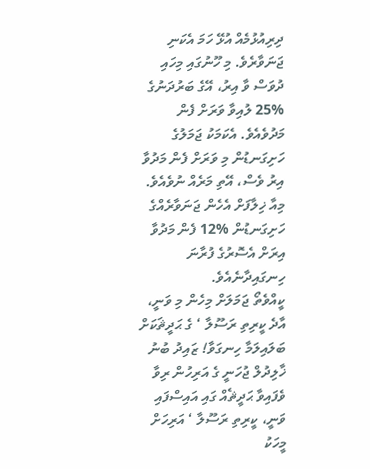ދިރިއުޅުމެއް އުޅޭ ހަމަ އެކަނި ޖަނަވާރެވެ. މި ހޫނުގައި މިހައި ދުވަސް ވާ އިރު، އޭގެ ބަރުދަނުގެ %25 ލުއިވާ ވަރަށް ފެން މަދުވެއެވެ. އެކަމަކު ޖަމަލުގެ ހަށިގަނޑުން މި ވަރަށް ފެން މަދުވާ އިރު ވެސް، އޭތި މަރެއް ނުވެއެވެ. މިއާ ޚިލާފަށް އެހެން ޖަނަވާރެއްގެ ހަށިގަނޑުން %12 ފެން މަދުވާ އިރަށް އެސޮރުގެ ފުރާނަ ހިނގައިދާނެއެވެ.
ކީއްވެތޯ ޖަމަލަށް މިހެން މި ވަނީ، އާދެ ކީރިތި ރަސޫލާ ‘ ގެ ޙަދީޘަކަށް ބަލައިލަމާ ހިނގަވާ! ޒައިދު ބުނު ޚާލިދުލް ޖުހަނީ ގެ އަރިހުން ރިވާ ވެފައިވާ ޙަދީޘެއް ގައި އައިސްފައި ވަނީ، ކީރިތި ރަސޫލާ ‘ އަރިހަށް މީހަކު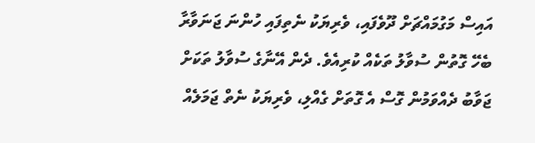އައިސް މަގުމައްޗަށް ދޫވެފައި، ވެރިޔަކު ނެތިފައި ހުންނަ ޖަނަވާރާ ބެހޭ ގޮތުން ސުވާލު ތަކެއް ކުރިއެވެ. ދެން އޭނާގެ ސުވާލު ތަކަށް ޖަވާބު ދެއްވަމުން ގޮސް އެ ގޮތަށް ގެއްލި، ވެރިޔަކު ނެތް ޖަމަލެއް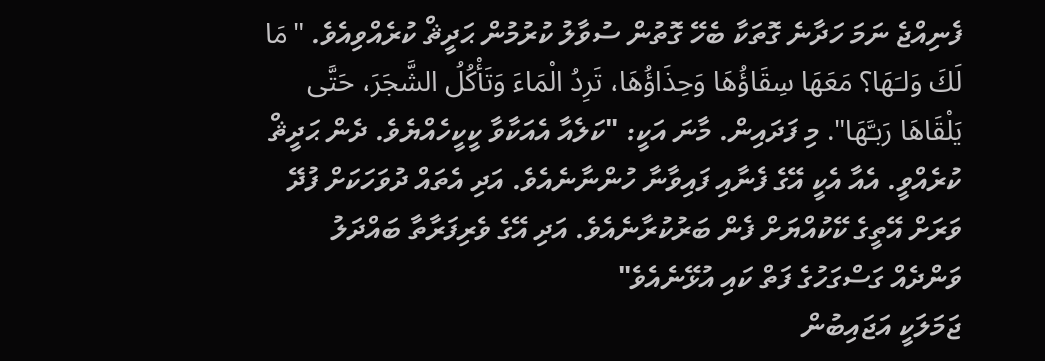ފެނިއްޖެ ނަމަ ހަދާނެ ގޮތަކާ ބެހޭ ގޮތުން ސުވާލު ކުރުމުން ޙަދީޘް ކުރެއްވިއެވެ. "مَا لَكَ وَلـَهَا؟ مَعَهَا سِقَاؤُهَا وَحِذَاؤُهَا، تَرِدُ الْمَاءَ وَتَأْكُلُ الشَّجَرَ، حَتَّى يَلْقَاهَا رَبـَّهَا". މި ފަދައިން. މާނަ އަކީ: "ކަލެއާ އެއަކާވާ ކީކީހެއްޔެވެ. ދެން ޙަދީޘް ކުރެއްވީ. އެއާ އެކީ އޭގެ ފެނާއި ފައިވާނާ ހުންނާނެއެވެ. އަދި އެތައް ދުވަހަކަށް ފުދޭ ވަރަށް އޭތީގެ ކޭކުއްޔަށް ފެން ބަރުކުރާނެއެވެ. އަދި އޭގެ ވެރިފަރާތާ ބައްދަލު ވަންދެއް ގަސްގަހުގެ ފަތް ކައި އުޅޭނެއެވެ"
ޖަމަލަކީ އަޖައިބުން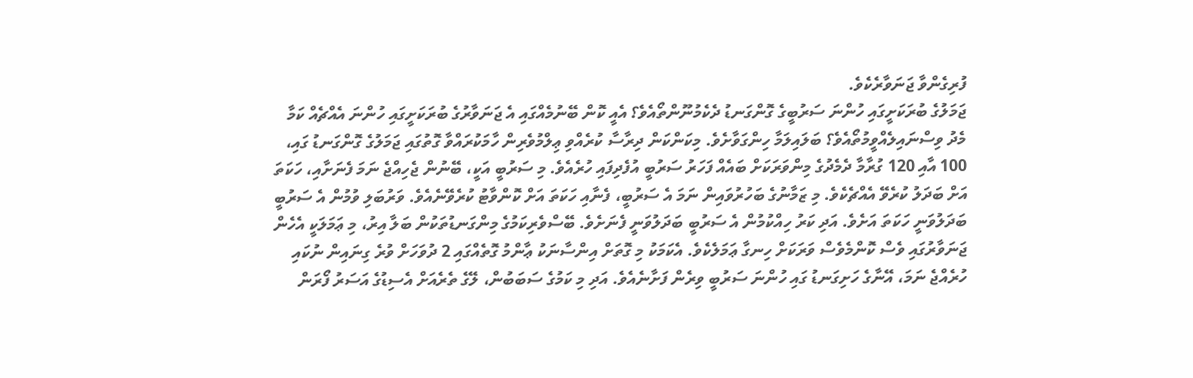ފުރިގެންވާ ޖަނަވާރެކެވެ.
ޖަމަލުގެ ބުރަކަށީގައި ހުންނަ ސަރުބީގެ ގޮންގަނޑު ދެކެމުނޫންތޯއެވެ؟ އެއީ ކޮން ބޭނުމެއްގައި އެ ޖަނަވާރުގެ ބުރަކަށީގައި ހުންނަ އެއްޗެއް ކަމާ މެދު ވިސްނައިލެއްވީމުތޯއެވެ؟ ބަލައިލަމާ ހިންގަވާށެވެ. މިކަންކަން ދިރާސާ ކުރެއްވި ޢިލްމުވެރިން ހާމަކުރައްވާ ގޮތުގައި ޖަމަލުގެ ގޮންގަނޑު ގައި، 100 އާއި 120 ގުރާމާ ދެމެދުގެ މިންވަރަކަށް ބައެއް ފަހަރު ސަރުބީ އުފެދިފައި ހުރެއެވެ. މި ސަރުބީ އަކީ، ބޭނުން ޖެހިއްޖެ ނަމަ ފެނަށާއި، ހަކަތަ އަށް ބަދަލު ކުރެވޭ އެއްޗެކެވެ. މި ޒަމާނުގެ ބަހުރުވައިން ނަމަ އެ ސަރުބީ، ފެނާއި ހަކަތަ އަށް ކޮންވާޓު ކުރެވޭނެއެވެ. ވަރުބަލި ވުމުން އެ ސަރުބީ ބަދަލުވަނީ ހަކަތަ އަށެވެ. އަދި ކަރު ހިއްކުމުން އެ ސަރުބީ ބަދަލުވަނީ ފެނަށެވެ. ބޭސްވެރިކަމުގެ މިންގަނޑުތަކުން ބަލާ އިރު، މި ޢަމަލަކީ އެހެން ޖަނަވާރުގައި ވެސް ކޮންމެވެސް ވަރަކަށް ހިނގާ ޢަމަލެކެވެ. އެކަމަކު މި ގޮތަށް އިންސާނަކު ޢާންމު ގޮތެއްގައި 2 ދުވަހަށް ވުރެ ގިނައިން ނުކައި ހުރެއްޖެ ނަމަ، އޭނާގެ ހަށިގަނޑު ގައި ހުންނަ ސަރުބީ ވިރެން ފަށާނެއެވެ. އަދި މި ކަމުގެ ސަބަބުން، ލޭގެ ތެރެއަށް އެސިޑުގެ އަސަރު ފޯރަން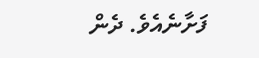ފަށާނެއެވެ. ދެން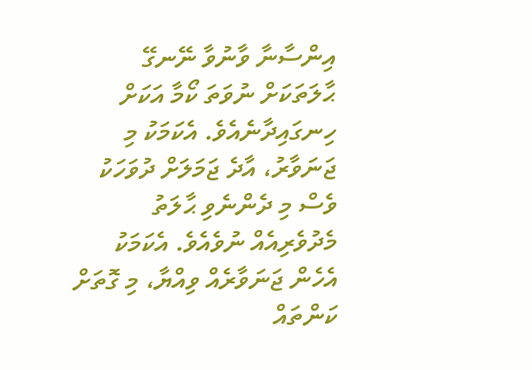އިންސާނާ ވާނުވާ ނޭނގޭ ޙާލަތަކަށް ނުވަތަ ކޯމާ އަކަށް ހިނގައިދާނެއެވެ. އެކަމަކު މި ޖަނަވާރު، އާދެ ޖަމަލަށް ދުވަހަކު ވެސް މި ދެންނެވި ޙާލަތު މެދުވެރިއެއް ނުވެއެވެ. އެކަމަކު އެހެން ޖަނަވާރެއް ވިއްޔާ، މި ގޮތަށް ކަންތައް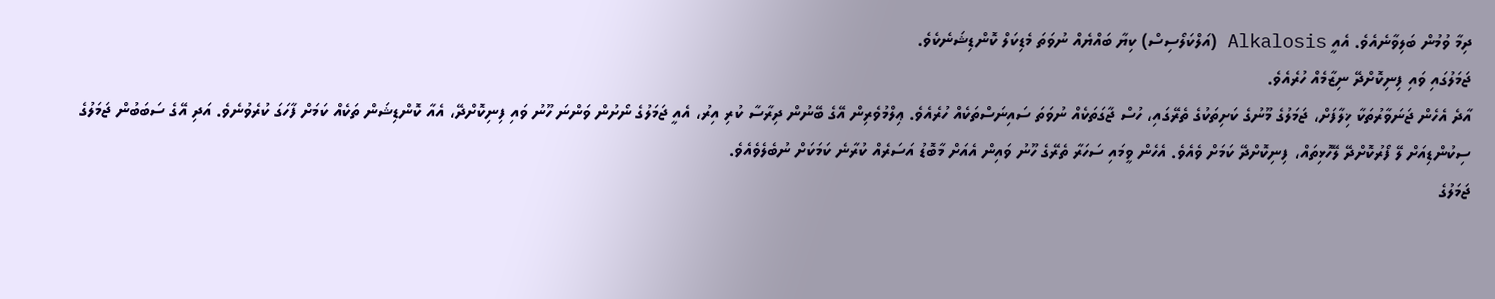ދިމާ ވުމުން ބަލިވާނެއެވެ. އެއީ Alkalosis (އަލްކަލޯސިސް) ކިޔާ ބައްޔެއް ނުވަތަ މެޑިކަލް ކޮންޑިޝަނެކެވެ.
ޖަމަލުގައި ވައި ފިނިކޮށްދޭ ނިޒާމެއް ހުރެއެވެ.
އާދެ އެހެން ޖަނަވާރުތަކާ ޚިލާފަށް، ޖަމަލުގެ މޫނުގެ ކަށިތަކުގެ ތެރޭގައި، ހުސް ޖާގަތަކެއް ނުވަތަ ސައިނަސްތަކެއް ހުރެއެވެ. ޢިލްމުވެރިން އޭގެ ބޭނުން ދިރާސާ ކުރި އިރު، އެއީ ޖަމަލުގެ ނޯށުން ވަންނަ ހޫނު ވައި ފިނިކޮށްދޭ، އެއާ ކޮންޑިޝަން ތަކެއް ކަމަށް ފާހަގަ ކުރެވުނެވެ. އަދި އޭގެ ސަބަބުން ޖަމަލުގެ ސިކުންޑިއަށް ލޭ ފޯރުކޮށްދޭ ލޭހޮޅިތައް، ފިނިކޮށްދޭ ކަމަށް ވެއެވެ. އެހެން ވީމައި ސަހަރާ ތެރޭގެ ހޫނު ވައިން އެއަށް މާބޮޑު އަސަރެއް ކުރާނެ ކަމަކަށް ނުބެލެވެއެވެ.
ޖަމަލުގެ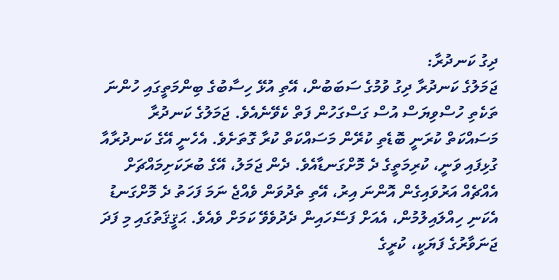ދިގު ކަނދުރާ:
ޖަމަލުގެ ކަނދުރާ ދިގު ވުމުގެ ސަބަބުން، އޭތި އުޅޭ ހިސާބުގެ ބިންމަތީގައި ހުންނަ ތަކެތި ހުސްވިޔަސް އުސް ގަސްގަހުން ފަތް ކެވޭނެއެވެ. ޖަމަލުގެ ކަނދުރާ މަސައްކަތް ކުރަނީ ބޮޑެތި ކުރޭން މަސައްކަތް ކުރާ ގޮތަށެވެ. އެހެނީ އޭގެ ކަނދުރާއާ ގުޅިފައި ވަނީ، ކުރިމަތީގެ ދެ މޮށްގަނޑާއެވެ. ދެން ޖަމަލު، އޭގެ ބުރަކަށިމައްޗަށް އެއްޗެއް އަރުވައިގެން އޮންނަ އިރު، އޭތި ތެދުވަން ވެއްޖެ ނަމަ ފަހަތު ދެ މޮށްގަނޑު އެކަނި ހިއްލައިލުމުން، އެއަށް ފަސޭހައިން ދެދުވެވޭ ކަމަށް ވެއެވެ. ޙަޤީޤަތުގައި މި ފަދަ ޖަނަވާރުގެ ފަޔަކީ، ކުރީގެ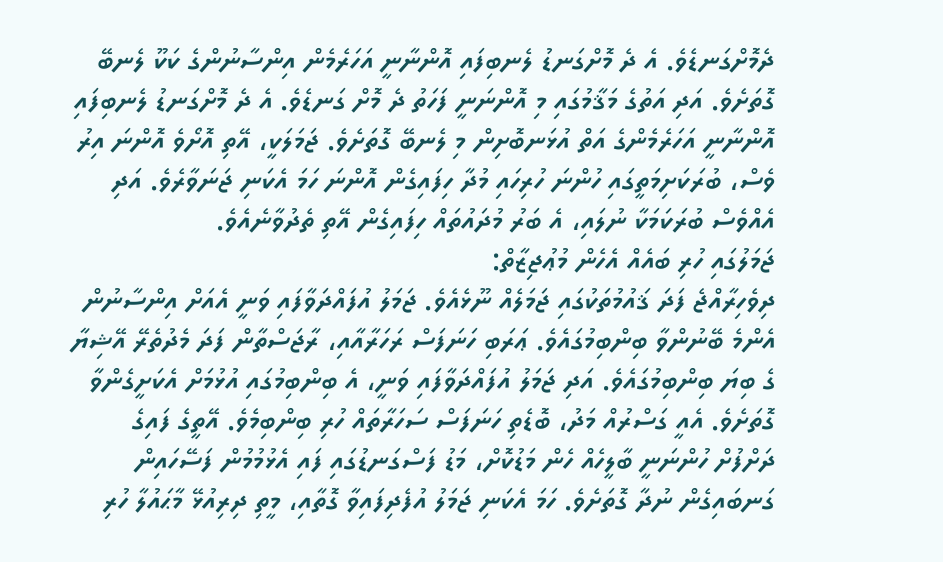ދެމޮށްގަނޑެވެ. އެ ދެ މޮށްގަނޑު ލެނބިފައި އޮންނާނީ އަހަރެމެން އިންސާނުންގެ ކަކޫ ލެނބޭ ގޮތަށެވެ. އަދި އަތުގެ މަޤާމުގައި މި އޮންނަނީ ފަހަތު ދެ މޮށް ގަނޑެވެ. އެ ދެ މޮށްގަނޑު ލެނބިފައި އޮންނާނީ އަހަރެމެންގެ އަތް އުޅަނބޮށިން މި ލެނބޭ ގޮތަށެވެ. ޖަމަލަކީ، އޭތި އޮށޯވެ އޮންނަ އިރު ވެސް، ބުރަކަށިމަތީގައި ހުންނަ ހުރިހައި މުދާ ހިފައިގެން އޮންނަ ހަމަ އެކަނި ޖަނަވާރެވެ. އަދި އެއްވެސް ބުރަކަމަކާ ނުލައި، އެ ބަރު މުދައުތައް ހިފައިގެން އޭތި ތެދުވާނެއެވެ.
ޖަމަލުގައި ހުރި ބައެއް އެހެން މުޢުޖިޒާތް:
ދިވެހިރާއްޖެ ފަދަ ޤައުމުތަކުގައި ޖަމަލެއް ނޫޅެއެވެ. ޖަމަލު އުފައްދަވާފައި ވަނީ އެއަށް އިންސާނުން އެންމެ ބޭނުންވާ ބިންބިމުގައެވެ. ޢަރަބި ހަނަފަސް ރަހަރާއާއި، ރާޖަސްތާން ފަދަ މެދުތެރޭ އޭޝިޔާ ގެ ބިޔަ ބިންބިމުގައެވެ. އަދި ޖަމަލު އުފައްދަވާފައި ވަނީ، އެ ބިންބިމުގައި އުޅުމަށް އެކަށީގެންވާ ގޮތަށެވެ. އެއީ ގަސްރުއް މަދު، ބޮޑެތި ހަނަފަސް ސަހަރާތައް ހުރި ބިންބިމެވެ. އޭތީގެ ފައިގެ ދަށްފުށް ހުންނަނީ ބާލީހެއް ހެން މަޑުކޮށް، މަޑު ފަސްގަނޑުގައި ފައި އެޅުމުމުން ފަސޭހައިން ގަނބައިގެން ނުދާ ގޮތަށެވެ. ހަމަ އެކަނި ޖަމަލު އުފެދިފައިވާ ގޮތާއި، މީތި ދިރިއުޅޭ މާޙައުލާ ހުރި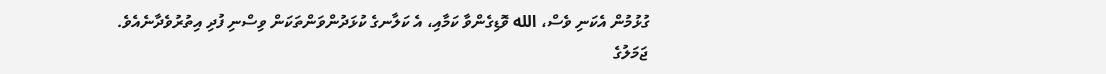ގުޅުމުން އެކަނި ވެސް، الله ވޮޑިގެންވާ ކަމާއި، އެ ކަލާނގެ ކުޅަދުންވަންތަކަން ވިސްނި ފުދި އިތުރުވެދާނެއެވެ.
ޖަމަލުގެ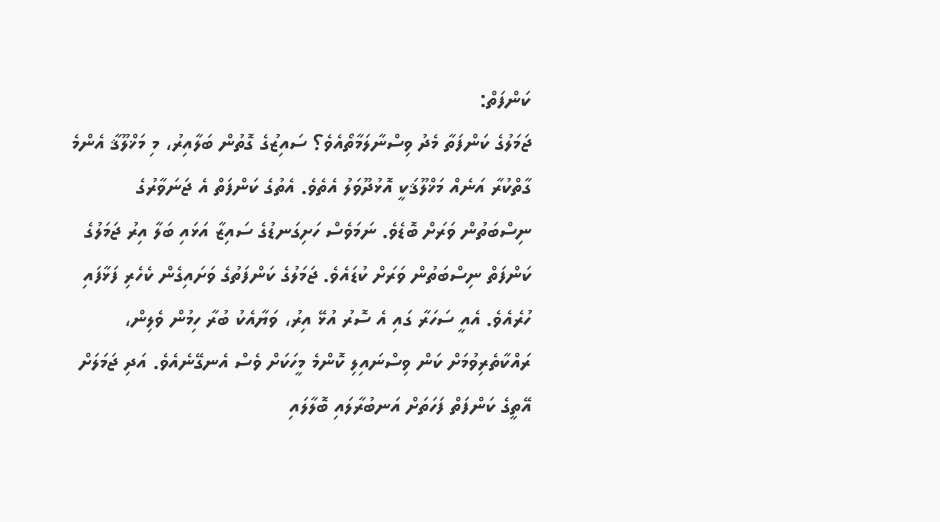ކަންފަތް:
ޖަމަލުގެ ކަންފަތާ މެދު ވިސްނާލަމާތޯއެވެ؟ ސައިޒުގެ ގޮތުން ބަލާއިރު، މި މަޚްލޫޤާ އެންމެ ގާތްކުރާ އަނެއް މަޚްލޫޤަކީ އޮޅުދޫވަލު އެތެވެ. އެތުގެ ކަންފަތް އެ ޖަނަވާރުގެ ނިސްބަތުން ވަރަށް ބޮޑެވެ. ނަމަވެސް ހަށިގަނޑުގެ ސައިޒާ އަޅައި ބަލާ އިރު ޖަމަލުގެ ކަންފަތް ނިސްބަތުން ވަރަށް ކުޑައެވެ. ޖަމަލުގެ ކަންފަތުގެ ވަށައިގެން ކެހެރި ފަޅާފައި ހުރެއެވެ. އެއީ ސަހަރާ ގައި އެ ސޮރު އުޅޭ އިރު، ވަޔާއެކު ބުރާ ހިމުން ވެލިން، ރައްކާތެރިވުމަށް ކަން ވިސްނައިލި ކޮންމެ މީހަކަށް ވެސް އެނގޭނެއެވެ. އަދި ޖަމަލަށް އޭތީގެ ކަންފަތް ފަހަތަށް އަނބުރާލައި ބޮލާލައި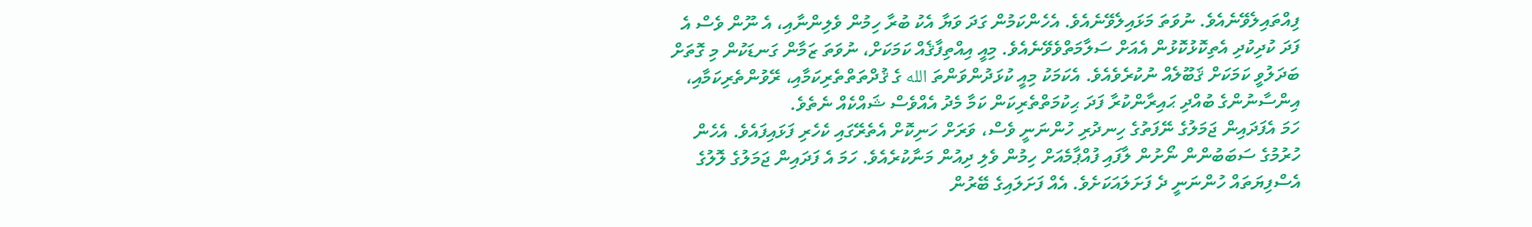ފިއްތައިލެވޭނެއެވެ. ނުވަތަ މަޅައިލެވޭނެއެވެ. އެހެންކަމުން ގަދަ ވަޔާ އެކު ބުރާ ހިމުން ވެލިންނާއި، އެ ނޫން ވެސް އެ ފަދަ ކުދިކުދި އެތިކޮޅުކޮޅުން އެއަށް ސަލާމަތްވެވޭނެއެވެ. މިއީ އިއްތިފާޤެއް ކަމަކަށް، ނުވަތަ ޒަމާން ގަނޑަކުން މި ގޮތަށް ބަދަލުވީ ކަމަކަށް ޤަބޫލެއް ނުކުރެވެއެވެ. އެކަމަކު މިއީ ކުޅަދުންވަންތަ الله ގެ ޤުދްތަތްތެރިކަމާއި، ރޭވުންތެރިކަމާއި، އިންސާނުންގެ ބުއްދި ޙައިރާންކުރާ ފަދަ ޙިކުމަތްތެރިކަން ކަމާ މެދު އެއްވެސް ޝައްކެއް ނެތެވެ.
ހަމަ އެފަދައިން ޖަމަލުގެ ނޭފަތުގެ ހިނދުރި ހުންނަނީ ވެސް، ވަރަށް ހަނިކޮށް އެތެރޭގައި ކެހެރި ފަޅައިފައެވެ. އެހެން ހުރުމުގެ ސަބަބުންން ނޯށުން ލާފައި ފުއްޕާމެއަށް ހިމުން ވެލި ދިއުން މަނާކުރެއެވެ. ހަމަ އެ ފަދައިން ޖަމަލުގެ ލޮލުގެ އެސްފިޔަތައް ހުންނަނީ ދެ ފަށަލައަކަށެވެ. އެއް ފަށަލައިގެ ބޭރުން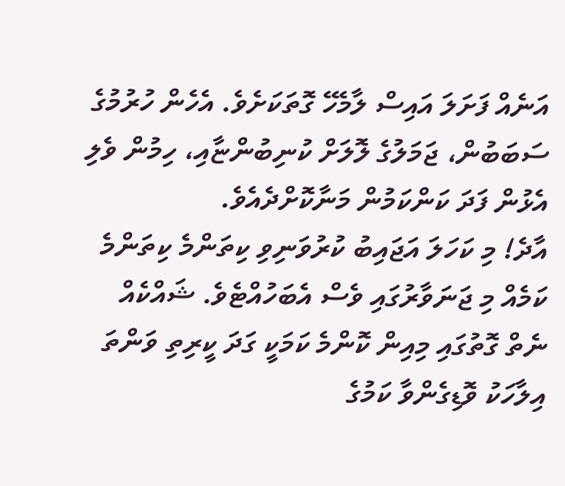އަނެއް ފަށަލަ އައިސް ލާމެހޭ ގޮތަކަށެވެ. އެހެން ހުރުމުގެ ސަބަބުން، ޖަމަލުގެ ލޮލަށް ކުނިބުންޏާއި، ހިމުން ވެލި އެޅުން ފަދަ ކަންކަމުން މަނާކޮށްދެއެވެ.
އާދެ! މި ކަހަލަ އަޖައިބު ކުރުވަނިވި ކިތަންމެ ކިތަންމެ ކަމެއް މި ޖަނަވާރުގައި ވެސް އެބަހުއްޓެވެ. ޝައްކެއް ނެތް ގޮތުގައި މިއިން ކޮންމެ ކަމަކީ ގަދަ ކީރިތި ވަންތަ އިލާހަކު ވޮޑިގެންވާ ކަމުގެ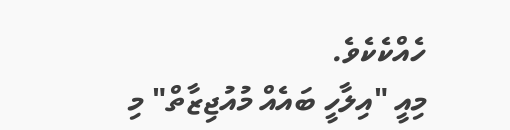ހެއްކެކެވެ.
މިއީ "އިލާހީ ބައެއް މުއުޖިޒާތް" މި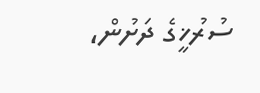ސުރުޚީގެ ދަށުން،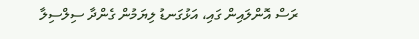ރަސް އޮންލައިން ގައި، އަޅުގަނޑު ލިޔަމުން ގެންދާ ސިލްސިލާ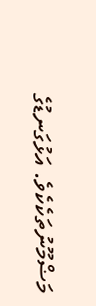މަޟްމޫނުތަކެކެވެ. އަޅުގަނޑުގެ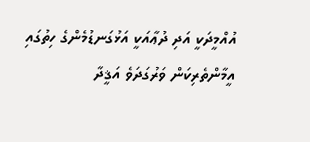އުއްމީދަކީ އަދި ދުޢާއަކީ އަޅުގަނޑުމެންގެ ހިތުގައި އީމާންތެރިކަން ވަރުގަދަވެ އަޤީދާ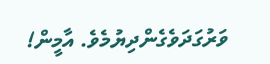ވަރުގަދަވެގެންދިޔުމެވެ. އާމީން!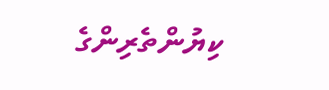ކިޔުންތެރިންގެ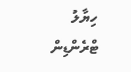ހިޔާލު
ޓްރެންޑިން